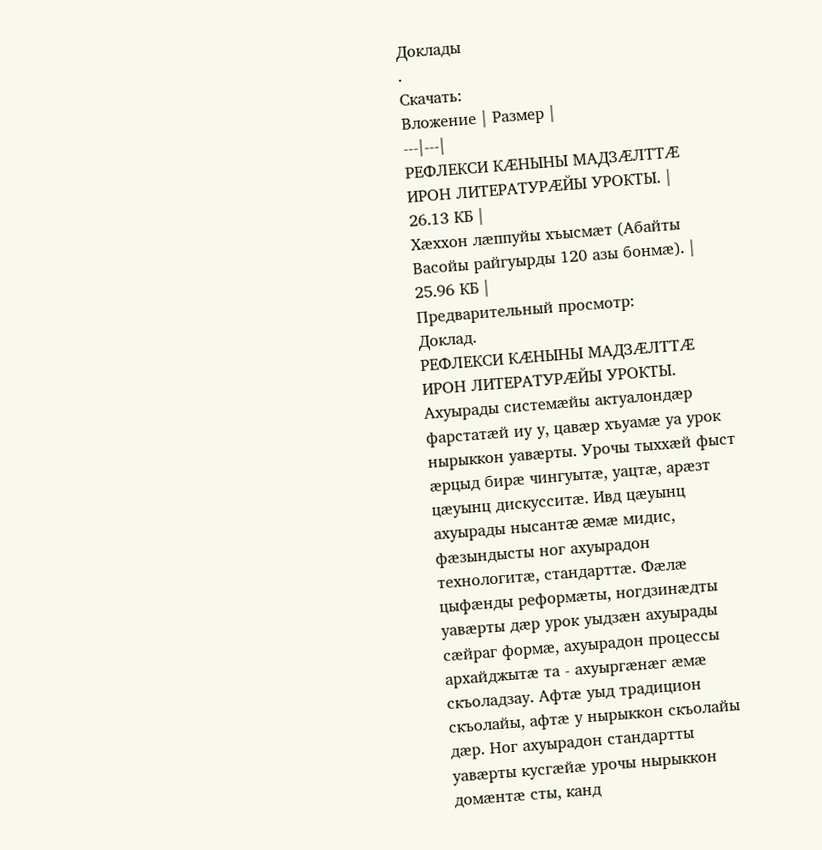Доклады
.
Скачать:
Вложение | Размер |
---|---|
РЕФЛЕКСИ КÆНЫНЫ МАДЗÆЛТТÆ ИРОН ЛИТЕРАТУРÆЙЫ УРОКТЫ. | 26.13 КБ |
Хæххон лæппуйы хъысмæт (Абайты Васойы райгуырды 120 азы бонмæ). | 25.96 КБ |
Предварительный просмотр:
Доклад.
РЕФЛЕКСИ КÆНЫНЫ МАДЗÆЛТТÆ ИРОН ЛИТЕРАТУРÆЙЫ УРОКТЫ.
Ахуырады системæйы актуалондæр фарстатæй иу у, цавæр хъуамæ уа урок нырыккон уавæрты. Урочы тыххæй фыст æрцыд бирæ чингуытæ, уацтæ, арæзт цæуынц дискусситæ. Ивд цæуынц ахуырады нысантæ æмæ мидис, фæзындысты ног ахуырадон технологитæ, стандарттæ. Фæлæ цыфæнды реформæты, ногдзинæдты уавæрты дæр урок уыдзæн ахуырады сæйраг формæ, ахуырадон процессы архайджытæ та - ахуыргæнæг æмæ скъоладзау. Афтæ уыд традицион скъолайы, афтæ у нырыккон скъолайы дæр. Ног ахуырадон стандартты уавæрты кусгæйæ урочы нырыккон домæнтæ сты, канд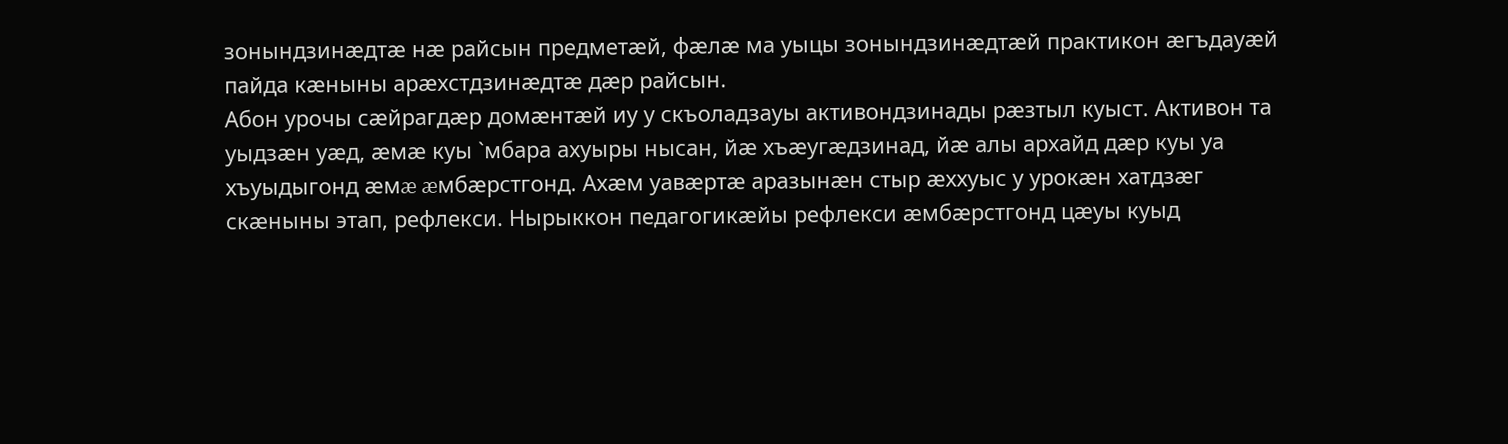зонындзинæдтæ нæ райсын предметæй, фæлæ ма уыцы зонындзинæдтæй практикон æгъдауæй пайда кæныны арæхстдзинæдтæ дæр райсын.
Абон урочы сæйрагдæр домæнтæй иу у скъоладзауы активондзинады рæзтыл куыст. Активон та уыдзæн уæд, æмæ куы `мбара ахуыры нысан, йæ хъæугæдзинад, йæ алы архайд дæр куы уа хъуыдыгонд æмæ æмбæрстгонд. Ахæм уавæртæ аразынæн стыр æххуыс у урокæн хатдзæг скæныны этап, рефлекси. Нырыккон педагогикæйы рефлекси æмбæрстгонд цæуы куыд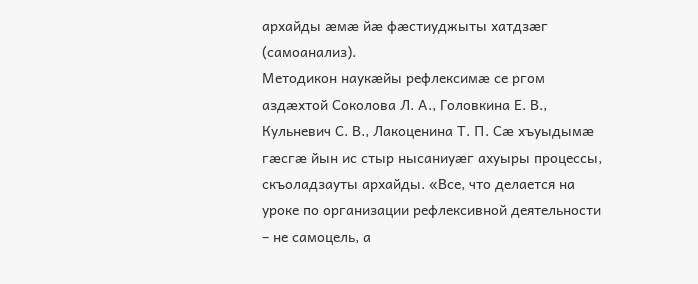архайды æмæ йæ фæстиуджыты хатдзæг (самоанализ).
Методикон наукæйы рефлексимæ се ргом аздæхтой Соколова Л. А., Головкина Е. В., Кульневич С. В., Лакоценина Т. П. Сæ хъуыдымæ гæсгæ йын ис стыр нысаниуæг ахуыры процессы, скъоладзауты архайды. «Все, что делается на уроке по организации рефлексивной деятельности – не самоцель, а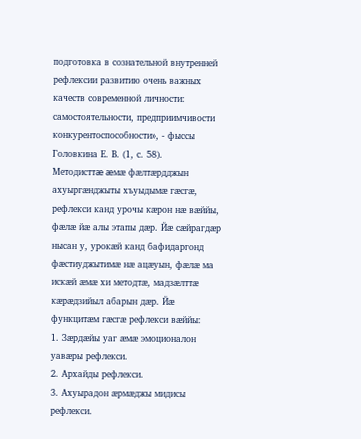подготовка в сознательной внутренней рефлексии развитию очень важных качеств современной личности: самостоятельности, предприимчивости конкурентоспособности», - фыссы Головкина Е. В. (1, с. 58).
Методисттæ æмæ фæлтæрдджын ахуыргæнджыты хъуыдымæ гæсгæ, рефлекси канд урочы кæрон нæ вæййы, фæлæ йæ алы этапы дæр. Йæ сæйрагдæр нысан у, урокæй канд бафидаргонд фæстиуджытимæ нæ ацæуын, фæлæ ма искæй æмæ хи методтæ, мадзæлттæ кæрæдзийыл абарын дæр. Йæ функцитæм гæсгæ рефлекси вæййы:
1. Зæрдæйы уаг æмæ эмоционалон уавæры рефлекси.
2. Архайды рефлекси.
3. Ахуырадон æрмæджы мидисы рефлекси.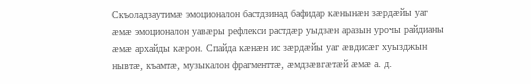Скъоладзаутимæ эмоционалон бастдзинад бафидар кæнынæн зæрдæйы уаг æмæ эмоционалон уавæры рефлекси растдæр уыдзæн аразын урочы райдианы æмæ архайды кæрон. Спайда кæнæн ис зæрдæйы уаг æвдисæг хуызджын нывтæ, къамтæ, музыкалон фрагменттæ, æмдзæвгæтæй æмæ а. д.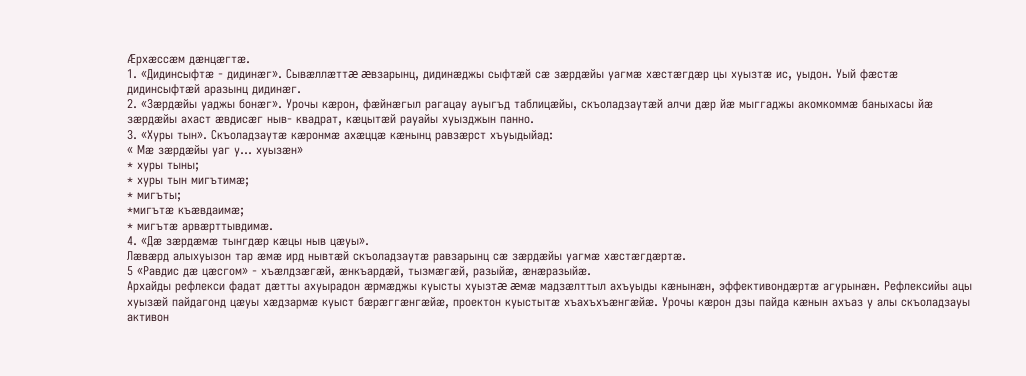Æрхæссæм дæнцæгтæ.
1. «Дидинсыфтæ - дидинæг». Сывæллæттæ æвзарынц, дидинæджы сыфтæй сæ зæрдæйы уагмæ хæстæгдæр цы хуызтæ ис, уыдон. Уый фæстæ дидинсыфтæй аразынц дидинæг.
2. «Зæрдæйы уаджы бонæг». Урочы кæрон, фæйнæгыл рагацау ауыгъд таблицæйы, скъоладзаутæй алчи дæр йæ мыггаджы акомкоммæ баныхасы йæ зæрдæйы ахаст æвдисæг ныв- квадрат, кæцытæй рауайы хуызджын панно.
3. «Хуры тын». Скъоладзаутæ кæронмæ ахæццæ кæнынц равзæрст хъуыдыйад:
« Мæ зæрдæйы уаг у… хуызæн»
* хуры тыны;
* хуры тын мигътимæ;
* мигъты;
*мигътæ къæвдаимæ;
* мигътæ арвæрттывдимæ.
4. «Дæ зæрдæмæ тынгдæр кæцы ныв цæуы».
Лæвæрд алыхуызон тар æмæ ирд нывтæй скъоладзаутæ равзарынц сæ зæрдæйы уагмæ хæстæгдæртæ.
5 «Равдис дæ цæсгом» - хъæлдзæгæй, æнкъардæй, тызмæгæй, разыйæ, æнæразыйæ.
Архайды рефлекси фадат дæтты ахуырадон æрмæджы куысты хуызтæ æмæ мадзæлттыл ахъуыды кæнынæн, эффективондæртæ агурынæн. Рефлексийы ацы хуызæй пайдагонд цæуы хæдзармæ куыст бæрæггæнгæйæ, проектон куыстытæ хъахъхъæнгæйæ. Урочы кæрон дзы пайда кæнын ахъаз у алы скъоладзауы активон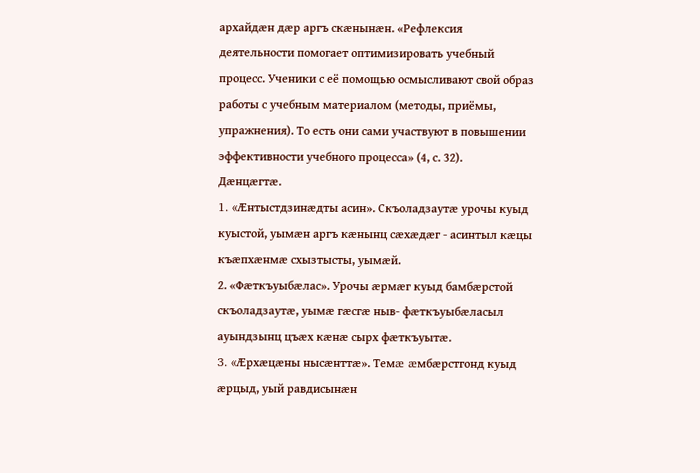архайдæн дæр аргъ скæнынæн. «Рефлексия деятельности помогает оптимизировать учебный процесс. Ученики с её помощью осмысливают свой образ работы с учебным материалом (методы, приёмы, упражнения). То есть они сами участвуют в повышении эффективности учебного процесса» (4, с. 32).
Дæнцæгтæ.
1. «Æнтыстдзинæдты асин». Скъоладзаутæ урочы куыд куыстой, уымæн аргъ кæнынц сæхæдæг - асинтыл кæцы къæпхæнмæ схызтысты, уымæй.
2. «Фæткъуыбæлас». Урочы æрмæг куыд бамбæрстой скъоладзаутæ, уымæ гæсгæ ныв- фæткъуыбæласыл ауындзынц цъæх кæнæ сырх фæткъуытæ.
3. «Æрхæцæны нысæнттæ». Темæ æмбæрстгонд куыд æрцыд, уый равдисынæн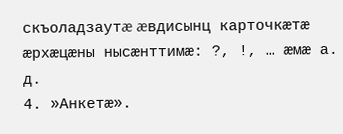скъоладзаутæ æвдисынц карточкæтæ æрхæцæны нысæнттимæ: ?, !, … æмæ а. д.
4. »Анкетæ».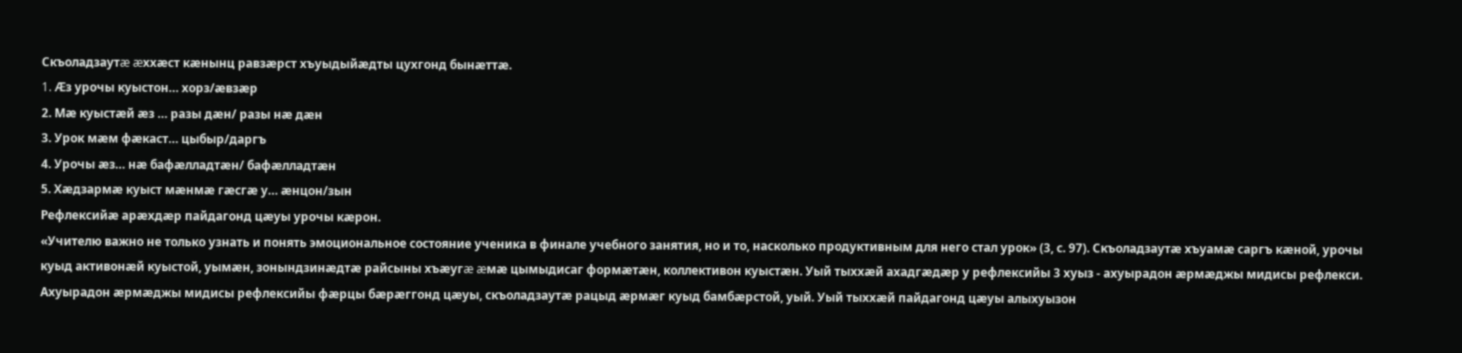Скъоладзаутæ æххæст кæнынц равзæрст хъуыдыйæдты цухгонд бынæттæ.
1. Æз урочы куыстон… хорз/æвзæр
2. Мæ куыстæй æз … разы дæн/ разы нæ дæн
3. Урок мæм фæкаст… цыбыр/даргъ
4. Урочы æз… нæ бафæлладтæн/ бафæлладтæн
5. Хæдзармæ куыст мæнмæ гæсгæ у… æнцон/зын
Рефлексийæ арæхдæр пайдагонд цæуы урочы кæрон.
«Учителю важно не только узнать и понять эмоциональное состояние ученика в финале учебного занятия, но и то, насколько продуктивным для него стал урок» (3, с. 97). Скъоладзаутæ хъуамæ саргъ кæной, урочы куыд активонæй куыстой, уымæн, зонындзинæдтæ райсыны хъæугæ æмæ цымыдисаг формæтæн, коллективон куыстæн. Уый тыххæй ахадгæдæр у рефлексийы 3 хуыз - ахуырадон æрмæджы мидисы рефлекси.
Ахуырадон æрмæджы мидисы рефлексийы фæрцы бæрæггонд цæуы, скъоладзаутæ рацыд æрмæг куыд бамбæрстой, уый. Уый тыххæй пайдагонд цæуы алыхуызон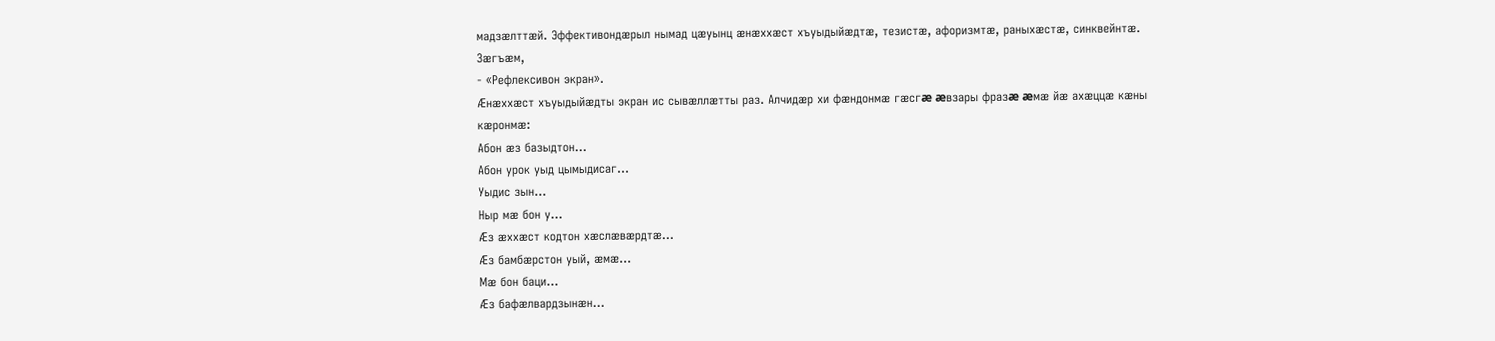мадзæлттæй. Эффективондæрыл нымад цæуынц æнæххæст хъуыдыйæдтæ, тезистæ, афоризмтæ, раныхæстæ, синквейнтæ. Зæгъæм,
- «Рефлексивон экран».
Æнæххæст хъуыдыйæдты экран ис сывæллæтты раз. Алчидæр хи фæндонмæ гæсгæ æвзары фразæ æмæ йæ ахæццæ кæны кæронмæ:
Абон æз базыдтон…
Абон урок уыд цымыдисаг…
Уыдис зын…
Ныр мæ бон у…
Æз æххæст кодтон хæслæвæрдтæ…
Æз бамбæрстон уый, æмæ…
Мæ бон баци…
Æз бафæлвардзынæн…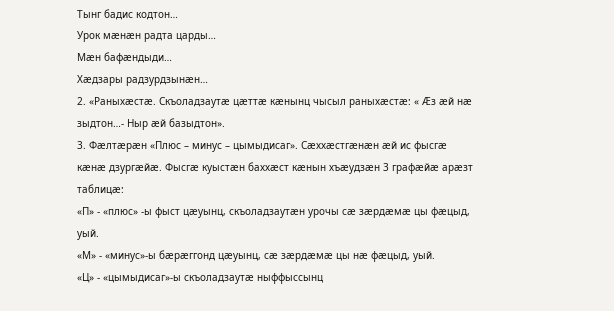Тынг бадис кодтон…
Урок мæнæн радта царды…
Мæн бафæндыди…
Хæдзары радзурдзынæн…
2. «Раныхæстæ. Скъоладзаутæ цæттæ кæнынц чысыл раныхæстæ: « Æз æй нæ зыдтон…- Ныр æй базыдтон».
3. Фæлтæрæн «Плюс – минус – цымыдисаг». Сæххæстгæнæн æй ис фысгæ кæнæ дзургæйæ. Фысгæ куыстæн баххæст кæнын хъæудзæн 3 графæйæ арæзт таблицæ:
«П» - «плюс» -ы фыст цæуынц, скъоладзаутæн урочы сæ зæрдæмæ цы фæцыд, уый.
«М» - «минус»-ы бæрæггонд цæуынц, сæ зæрдæмæ цы нæ фæцыд, уый.
«Ц» - «цымыдисаг»-ы скъоладзаутæ ныффыссынц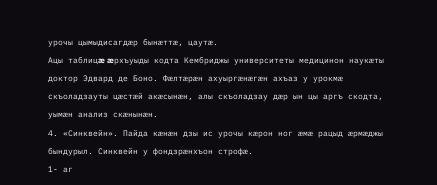урочы цымыдисагдæр бынæттæ, цаутæ.
Ацы таблицæ æрхъуыды кодта Кембриджы университеты медицинон наукæты доктор Эдвард де Боно. Фæлтæрæн ахуыргæнæгæн ахъаз у урокмæ скъоладзауты цæстæй акæсынæн, алы скъоладзау дæр ын цы аргъ скодта, уымæн анализ скæнынæн.
4. «Синквейн». Пайда кæнæн дзы ис урочы кæрон ног æмæ рацыд æрмæджы бындурыл. Синквейн у фондзрæнхъон строфæ.
1- аг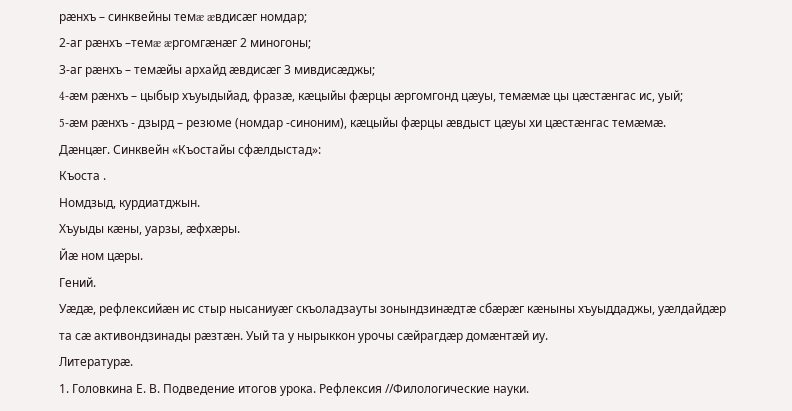рæнхъ – синквейны темæ æвдисæг номдар;
2-аг рæнхъ –темæ æргомгæнæг 2 миногоны;
3-аг рæнхъ – темæйы архайд æвдисæг 3 мивдисæджы;
4-æм рæнхъ – цыбыр хъуыдыйад, фразæ, кæцыйы фæрцы æргомгонд цæуы, темæмæ цы цæстæнгас ис, уый;
5-æм рæнхъ - дзырд – резюме (номдар -синоним), кæцыйы фæрцы æвдыст цæуы хи цæстæнгас темæмæ.
Дæнцæг. Синквейн «Къостайы сфæлдыстад»:
Къоста .
Номдзыд, курдиатджын.
Хъуыды кæны, уарзы, æфхæры.
Йæ ном цæры.
Гений.
Уæдæ, рефлексийæн ис стыр нысаниуæг скъоладзауты зонындзинæдтæ сбæрæг кæныны хъуыддаджы, уæлдайдæр та сæ активондзинады рæзтæн. Уый та у нырыккон урочы сæйрагдæр домæнтæй иу.
Литературæ.
1. Головкина Е. В. Подведение итогов урока. Рефлексия //Филологические науки.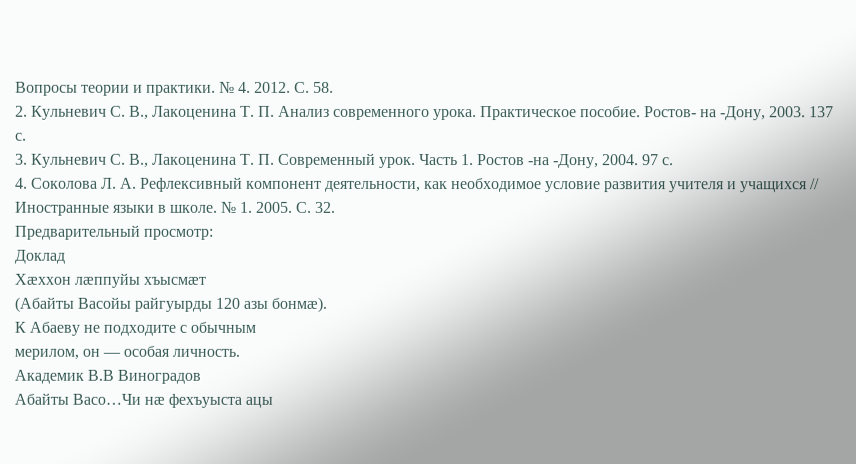Вопросы теории и практики. № 4. 2012. С. 58.
2. Кульневич С. В., Лакоценина Т. П. Анализ современного урока. Практическое пособие. Ростов- на -Дону, 2003. 137 с.
3. Кульневич С. В., Лакоценина Т. П. Современный урок. Часть 1. Ростов -на -Дону, 2004. 97 с.
4. Соколова Л. А. Рефлексивный компонент деятельности, как необходимое условие развития учителя и учащихся // Иностранные языки в школе. № 1. 2005. С. 32.
Предварительный просмотр:
Доклад
Хæххон лæппуйы хъысмæт
(Абайты Васойы райгуырды 120 азы бонмæ).
К Абаеву не подходите с обычным
мерилом, он — особая личность.
Академик В.В Виноградов
Абайты Васо…Чи нæ фехъуыста ацы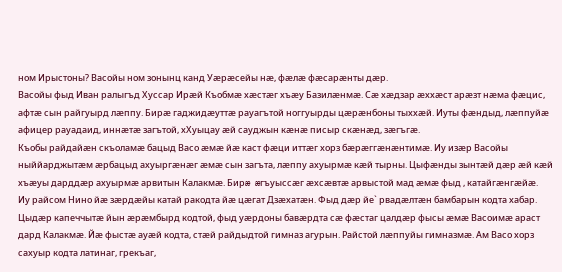ном Ирыстоны? Васойы ном зонынц канд Уæрæсейы нæ, фæлæ фæсарæнты дæр.
Васойы фыд Иван ралыгъд Хуссар Ирæй Къобмæ хæстæг хъæу Базилæнмæ. Сæ хæдзар æххæст арæзт нæма фæцис, афтæ сын райгуырд лæппу. Бирæ гаджидæуттæ рауагътой ноггуырды цæрæнбоны тыххæй. Иуты фæндыд, лæппуйæ афицер рауадаид, иннæтæ загътой, хХуыцау æй сауджын кæнæ писыр скæнæд, зæгъгæ.
Къобы райдайæн скъоламæ бацыд Васо æмæ йæ каст фæци иттæг хорз бæрæггæнæнтимæ. Иу изæр Васойы ныййарджытæм æрбацыд ахуыргæнæг æмæ сын загъта, лæппу ахуырмæ кæй тырны. Цыфæнды зынтæй дæр æй кæй хъæуы дарддæр ахуырмæ арвитын Калакмæ. Бирæ æгъуыссæг æхсæвтæ арвыстой мад æмæ фыд , катайгæнгæйæ.
Иу райсом Нино йæ зæрдæйы катай ракодта йæ цæгат Дзæхатæн. Фыд дæр йе` рвадæлтæн бамбарын кодта хабар. Цыдæр капеччытæ йын æрæмбырд кодтой, фыд уæрдоны бавæрдта сæ фæстаг цалдæр фысы æмæ Васоимæ араст дард Калакмæ. Йæ фыстæ ауæй кодта, стæй райдыдтой гимназ агурын. Райстой лæппуйы гимназмæ. Ам Васо хорз сахуыр кодта латинаг, грекъаг,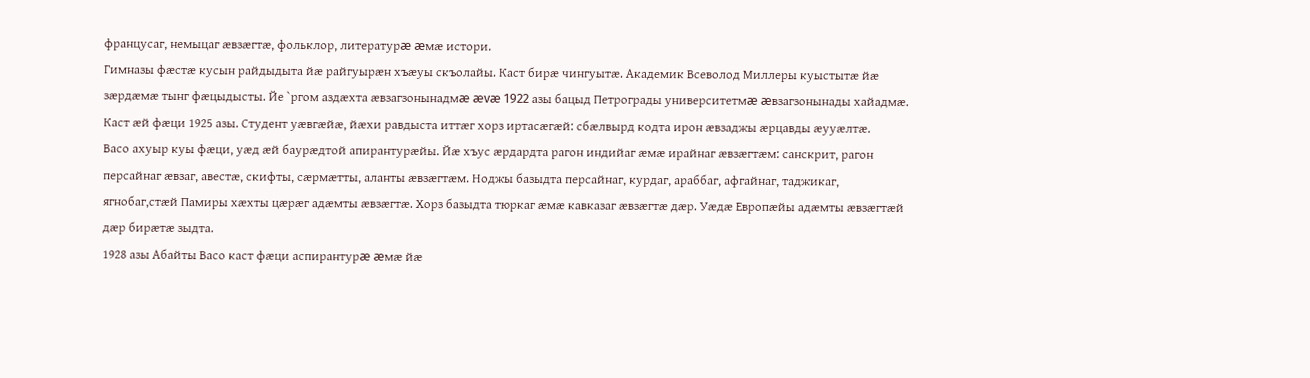францусаг, немыцаг æвзæгтæ, фольклор, литературæ æмæ истори.
Гимназы фæстæ кусын райдыдыта йæ райгуырæн хъæуы скъолайы. Каст бирæ чингуытæ. Академик Всеволод Миллеры куыстытæ йæ зæрдæмæ тынг фæцыдысты. Йе `ргом аздæхта æвзагзонынадмæ ævæ 1922 азы бацыд Петрограды университетмæ æвзагзонынады хайадмæ. Каст æй фæци 1925 азы. Студент уæвгæйæ, йæхи равдыста иттæг хорз иртасæгæй: сбæлвырд кодта ирон æвзаджы æрцавды æууæлтæ.
Васо ахуыр куы фæци, уæд æй баурæдтой апирантурæйы. Йæ хъус æрдардта рагон индийаг æмæ ирайнаг æвзæгтæм: санскрит, рагон персайнаг æвзаг, авестæ, скифты, сæрмæтты, аланты æвзæгтæм. Ноджы базыдта персайнаг, курдаг, араббаг, афгайнаг, таджикаг, ягнобаг,стæй Памиры хæхты цæрæг адæмты æвзæгтæ. Хорз базыдта тюркаг æмæ кавказаг æвзæгтæ дæр. Уæдæ Европæйы адæмты æвзæгтæй дæр бирæтæ зыдта.
1928 азы Абайты Васо каст фæци аспирантурæ æмæ йæ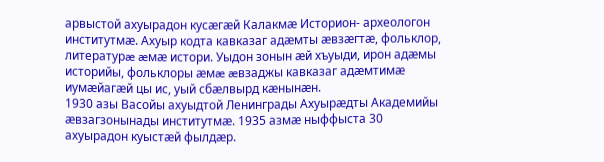арвыстой ахуырадон кусæгæй Калакмæ Историон- археологон институтмæ. Ахуыр кодта кавказаг адæмты æвзæгтæ, фольклор, литературæ æмæ истори. Уыдон зонын æй хъуыди, ирон адæмы историйы, фольклоры æмæ æвзаджы кавказаг адæмтимæ иумæйагæй цы ис, уый сбæлвырд кæнынæн.
1930 азы Васойы ахуыдтой Ленинграды Ахуырæдты Академийы æвзагзонынады институтмæ. 1935 азмæ ныффыста 30 ахуырадон куыстæй фылдæр.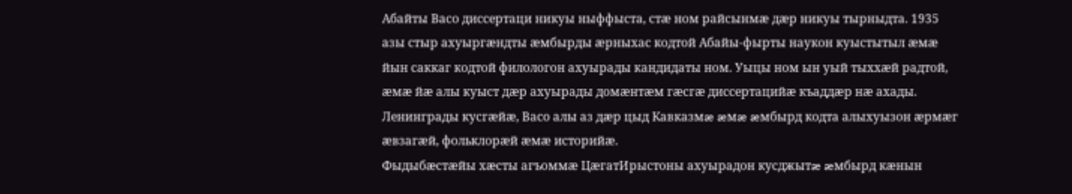Абайты Васо диссертаци никуы ныффыста, стæ ном райсынмæ дæр никуы тырныдта. 1935 азы стыр ахуыргæндты æмбырды æрныхас кодтой Абайы-фырты наукон куыстытыл æмæ йын саккаг кодтой филологон ахуырады кандидаты ном. Уыцы ном ын уый тыххæй радтой, æмæ йæ алы куыст дæр ахуырады домæнтæм гæсгæ диссертацийæ къаддæр нæ ахады.
Ленинграды кусгæйæ, Васо алы аз дæр цыд Кавказмæ æмæ æмбырд кодта алыхуызон æрмæг æвзагæй, фольклорæй æмæ историйæ.
Фыдыбæстæйы хæсты агъоммæ ЦæгатИрыстоны ахуырадон кусджытæ æмбырд кæнын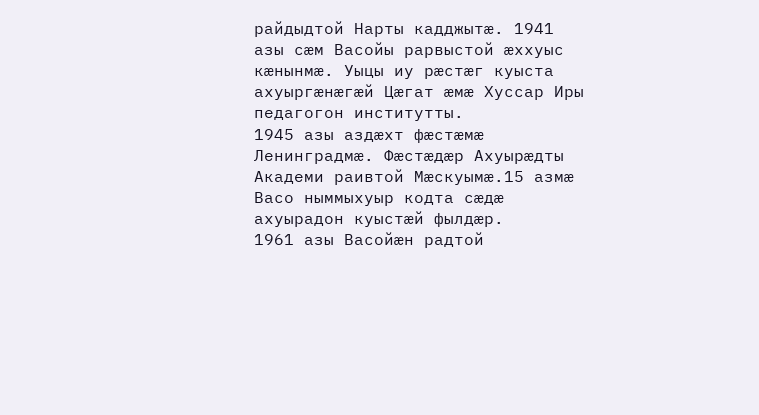райдыдтой Нарты кадджытæ. 1941 азы сæм Васойы рарвыстой æххуыс кæнынмæ. Уыцы иу рæстæг куыста ахуыргæнæгæй Цæгат æмæ Хуссар Иры педагогон институтты.
1945 азы аздæхт фæстæмæ Ленинградмæ. Фæстæдæр Ахуырæдты Академи раивтой Мæскуымæ.15 азмæ Васо ныммыхуыр кодта сæдæ ахуырадон куыстæй фылдæр.
1961 азы Васойæн радтой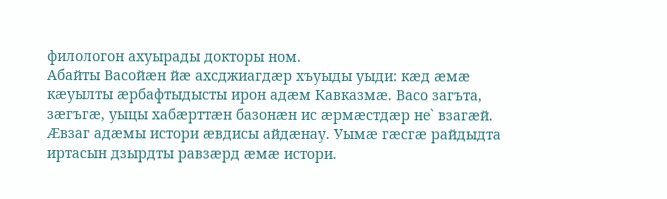филологон ахуырады докторы ном.
Абайты Васойæн йæ ахсджиагдæр хъуыды уыди: кæд æмæ кæуылты æрбафтыдысты ирон адæм Кавказмæ. Васо загъта, зæгъгæ, уыцы хабæрттæн базонæн ис æрмæстдæр не` взагæй. Æвзаг адæмы истори æвдисы айдæнау. Уымæ гæсгæ райдыдта иртасын дзырдты равзæрд æмæ истори.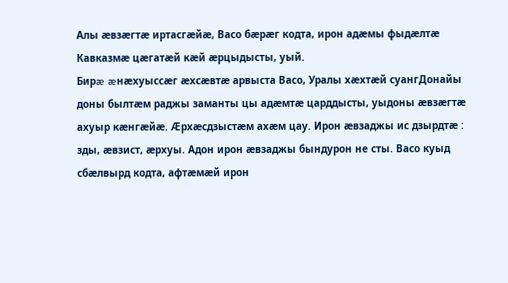Алы æвзæгтæ иртасгæйæ, Васо бæрæг кодта, ирон адæмы фыдæлтæ Кавказмæ цæгатæй кæй æрцыдысты, уый.
Бирæ æнæхуыссæг æхсæвтæ арвыста Васо, Уралы хæхтæй суангДонайы доны былтæм раджы заманты цы адæмтæ царддысты, уыдоны æвзæгтæ ахуыр кæнгæйæ. Æрхæсдзыстæм ахæм цау. Ирон æвзаджы ис дзырдтæ : зды, æвзист, æрхуы. Адон ирон æвзаджы бындурон не сты. Васо куыд сбæлвырд кодта, афтæмæй ирон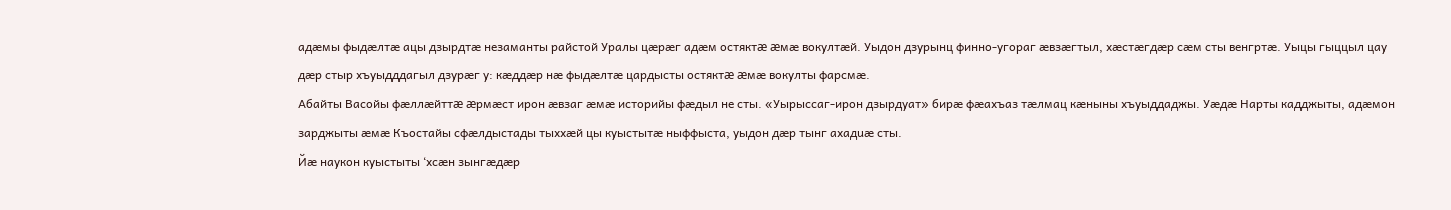адæмы фыдæлтæ ацы дзырдтæ незаманты райстой Уралы цæрæг адæм остяктæ æмæ вокултæй. Уыдон дзурынц финно-угораг æвзæгтыл, хæстæгдæр сæм сты венгртæ. Уыцы гыццыл цау дæр стыр хъуыдддагыл дзурæг у: кæддæр нæ фыдæлтæ цардысты остяктæ æмæ вокулты фарсмæ.
Абайты Васойы фæллæйттæ æрмæст ирон æвзаг æмæ историйы фæдыл не сты. «Уырыссаг-ирон дзырдуат» бирæ фæахъаз тæлмац кæныны хъуыддаджы. Уæдæ Нарты кадджыты, адæмон зарджыты æмæ Къостайы сфæлдыстады тыххæй цы куыстытæ ныффыста, уыдон дæр тынг ахадuæ сты.
Йӕ наукон куыстыты ‘хсӕн зынгӕдӕр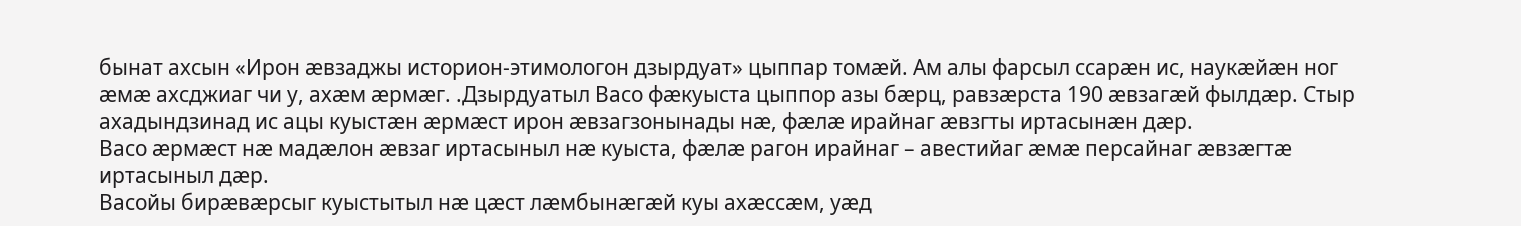бынат ахсын «Ирон ӕвзаджы историон-этимологон дзырдуат» цыппар томӕй. Ам алы фарсыл ссарӕн ис, наукӕйӕн ног ӕмӕ ахсджиаг чи у, ахӕм ӕрмӕг. .Дзырдуатыл Васо фӕкуыста цыппор азы бӕрц, равзӕрста 190 ӕвзагӕй фылдӕр. Стыр ахадындзинад ис ацы куыстӕн ӕрмӕст ирон ӕвзагзонынады нӕ, фӕлӕ ирайнаг ӕвзгты иртасынӕн дӕр.
Васо ӕрмӕст нӕ мадӕлон ӕвзаг иртасыныл нӕ куыста, фӕлӕ рагон ирайнаг – авестийаг ӕмӕ персайнаг ӕвзӕгтӕ иртасыныл дӕр.
Васойы бирӕвӕрсыг куыстытыл нӕ цӕст лӕмбынӕгӕй куы ахӕссӕм, уӕд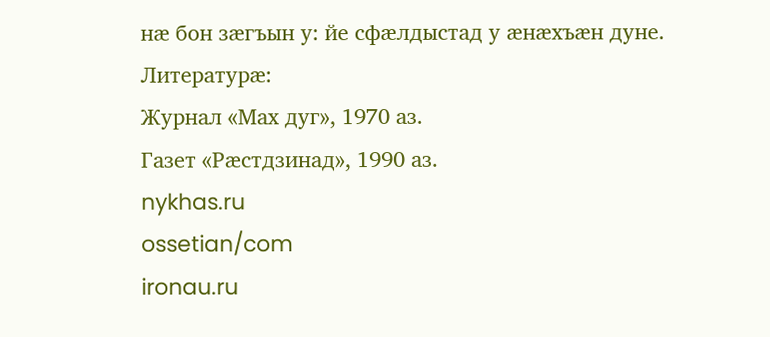нӕ бон зӕгъын у: йе сфæлдыстад у ӕнӕхъӕн дуне.
Литературӕ:
Журнал «Мах дуг», 1970 аз.
Газет «Рӕстдзинад», 1990 аз.
nykhas.ru
ossetian/com
ironau.ru